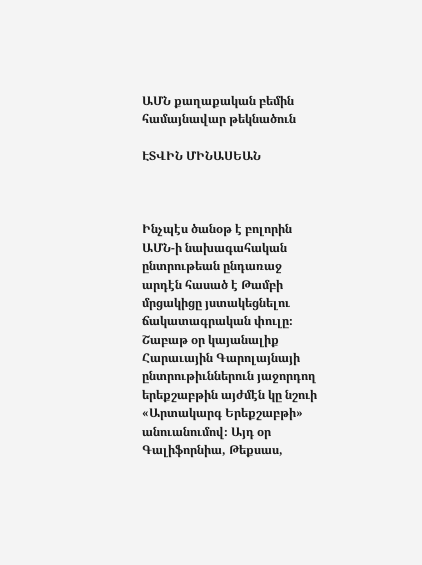ԱՄՆ քաղաքական բեմին համայնավար թեկնածուն

ԷՏՎԻՆ ՄԻՆԱՍԵԱՆ



Ինչպէս ծանօթ է բոլորին ԱՄՆ-ի նախագահական ընտրութեան ընդառաջ արդէն հասած է Թամբի մրցակիցը յստակեցնելու ճակատագրական փուլը։ Շաբաթ օր կայանալիք Հարաւային Գարոլայնայի ընտրութիւններուն յաջորդող երեքշաբթին այժմէն կը նշուի «Արտակարգ Երեքշաբթի» անուանումով։ Այդ օր Գալիֆորնիա, Թեքսաս,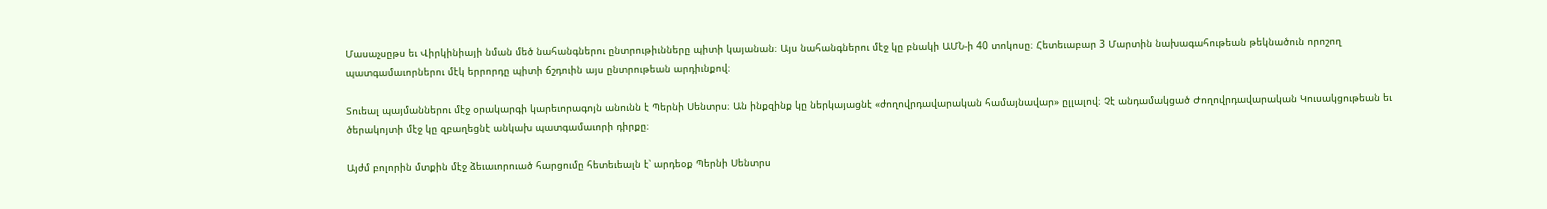Մասաչսըթս եւ Վիրկինիայի նման մեծ նահանգներու ընտրութիւնները պիտի կայանան։ Այս նահանգներու մէջ կը բնակի ԱՄՆ-ի 40 տոկոսը։ Հետեւաբար 3 Մարտին նախագահութեան թեկնածուն որոշող պատգամաւորներու մէկ երրորդը պիտի ճշդուին այս ընտրութեան արդիւնքով։

Տուեալ պայմաններու մէջ օրակարգի կարեւորագոյն անունն է Պերնի Սենտրս։ Ան ինքզինք կը ներկայացնէ «ժողովրդավարական համայնավար» ըլլալով։ Չէ անդամակցած Ժողովրդավարական Կուսակցութեան եւ ծերակոյտի մէջ կը զբաղեցնէ անկախ պատգամաւորի դիրքը։

Այժմ բոլորին մտքին մէջ ձեւաւորուած հարցումը հետեւեալն է՝ արդեօք Պերնի Սենտրս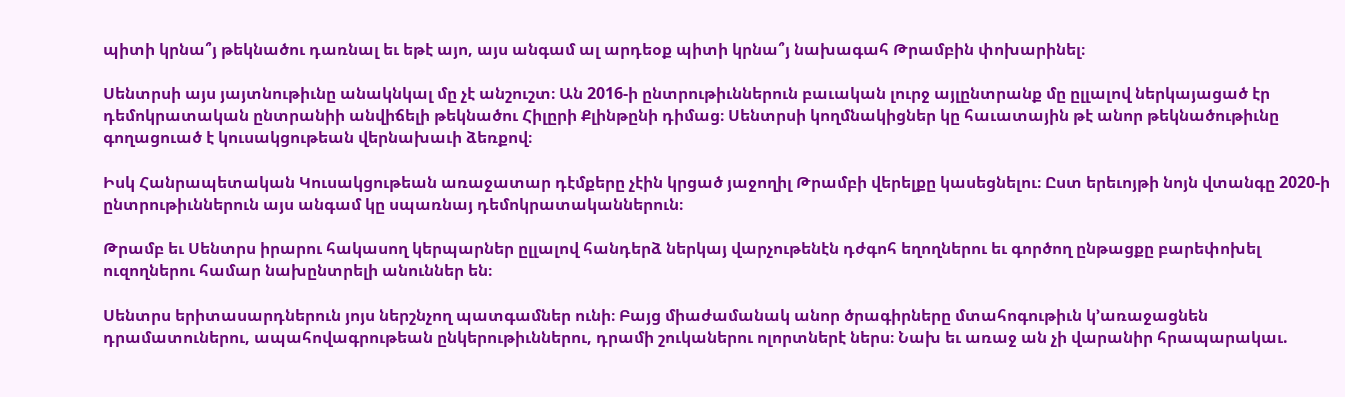պիտի կրնա՞յ թեկնածու դառնալ եւ եթէ այո, այս անգամ ալ արդեօք պիտի կրնա՞յ նախագահ Թրամբին փոխարինել։

Սենտրսի այս յայտնութիւնը անակնկալ մը չէ անշուշտ։ Ան 2016-ի ընտրութիւններուն բաւական լուրջ այլընտրանք մը ըլլալով ներկայացած էր դեմոկրատական ընտրանիի անվիճելի թեկնածու Հիլըրի Քլինթընի դիմաց։ Սենտրսի կողմնակիցներ կը հաւատային թէ անոր թեկնածութիւնը գողացուած է կուսակցութեան վերնախաւի ձեռքով։

Իսկ Հանրապետական Կուսակցութեան առաջատար դէմքերը չէին կրցած յաջողիլ Թրամբի վերելքը կասեցնելու։ Ըստ երեւոյթի նոյն վտանգը 2020-ի ընտրութիւններուն այս անգամ կը սպառնայ դեմոկրատականներուն։

Թրամբ եւ Սենտրս իրարու հակասող կերպարներ ըլլալով հանդերձ ներկայ վարչութենէն դժգոհ եղողներու եւ գործող ընթացքը բարեփոխել ուզողներու համար նախընտրելի անուններ են։

Սենտրս երիտասարդներուն յոյս ներշնչող պատգամներ ունի։ Բայց միաժամանակ անոր ծրագիրները մտահոգութիւն կ՚առաջացնեն դրամատուներու, ապահովագրութեան ընկերութիւններու, դրամի շուկաներու ոլորտներէ ներս։ Նախ եւ առաջ ան չի վարանիր հրապարակաւ.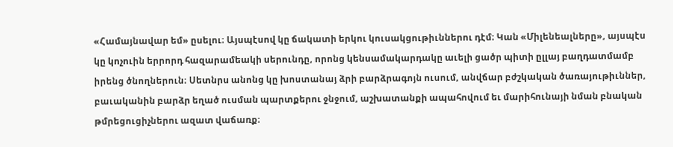«Համայնավար եմ» ըսելու։ Այսպէսով կը ճակատի երկու կուսակցութիւններու դէմ։ Կան «Միլենեալները», այսպէս կը կոչուին երրորդ հազարամեակի սերունդը, որոնց կենսամակարդակը աւելի ցածր պիտի ըլլայ բաղդատմամբ իրենց ծնողներուն։ Սետնրս անոնց կը խոստանայ ձրի բարձրագոյն ուսում, անվճար բժշկական ծառայութիւններ, բաւականին բարձր եղած ուսման պարտքերու ջնջում, աշխատանքի ապահովում եւ մարիհունայի նման բնական թմրեցուցիչներու ազատ վաճառք։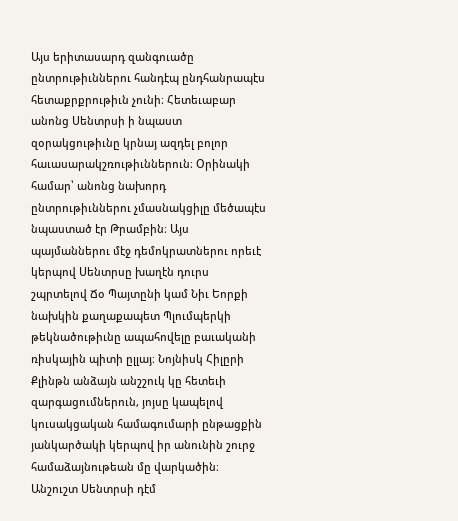Այս երիտասարդ զանգուածը ընտրութիւններու հանդէպ ընդհանրապէս հետաքրքրութիւն չունի։ Հետեւաբար անոնց Սենտրսի ի նպաստ զօրակցութիւնը կրնայ ազդել բոլոր հաւասարակշռութիւններուն։ Օրինակի համար՝ անոնց նախորդ ընտրութիւններու չմասնակցիլը մեծապէս նպաստած էր Թրամբին։ Այս պայմաններու մէջ դեմոկրատներու որեւէ կերպով Սենտրսը խաղէն դուրս շպրտելով Ճօ Պայտընի կամ Նիւ Եորքի նախկին քաղաքապետ Պլումպերկի թեկնածութիւնը ապահովելը բաւականի ռիսկային պիտի ըլլայ։ Նոյնիսկ Հիլըրի Քլինթն անձայն անշշուկ կը հետեւի զարգացումներուն, յոյսը կապելով կուսակցական համագումարի ընթացքին յանկարծակի կերպով իր անունին շուրջ համաձայնութեան մը վարկածին։ Անշուշտ Սենտրսի դէմ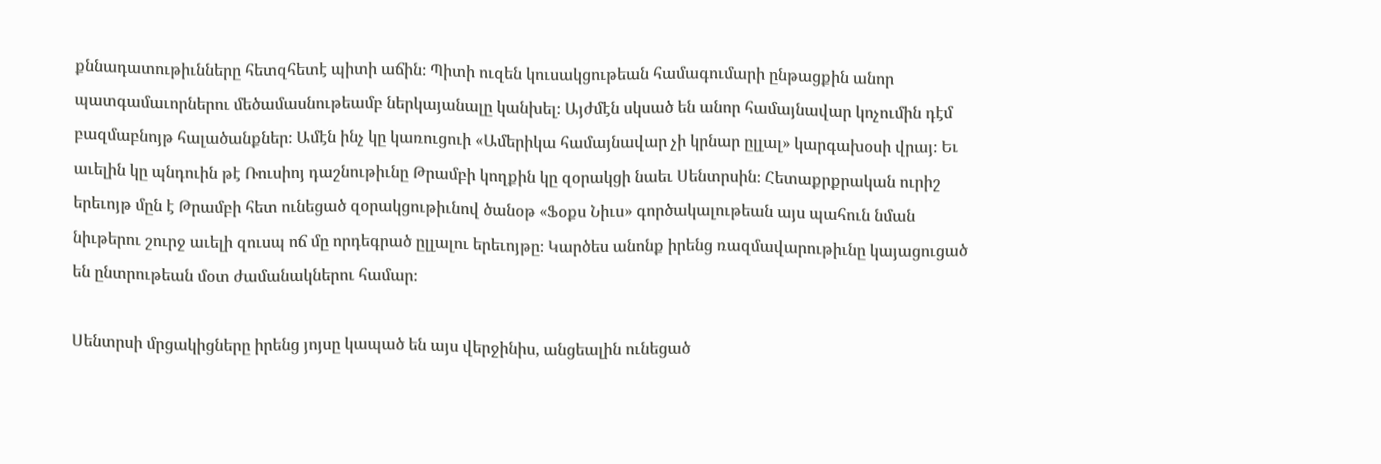քննադատութիւնները հետզհետէ պիտի աճին։ Պիտի ուզեն կուսակցութեան համագումարի ընթացքին անոր պատգամաւորներու մեծամասնութեամբ ներկայանալը կանխել։ Այժմէն սկսած են անոր համայնավար կոչումին դէմ բազմաբնոյթ հալածանքներ։ Ամէն ինչ կը կառուցուի «Ամերիկա համայնավար չի կրնար ըլլալ» կարգախօսի վրայ։ Եւ աւելին կը պնդուին թէ Ռուսիոյ դաշնութիւնը Թրամբի կողքին կը զօրակցի նաեւ Սենտրսին։ Հետաքրքրական ուրիշ երեւոյթ մըն է Թրամբի հետ ունեցած զօրակցութիւնով ծանօթ «Ֆօքս Նիւս» գործակալութեան այս պահուն նման նիւթերու շուրջ աւելի զուսպ ոճ մը որդեգրած ըլլալու երեւոյթը։ Կարծես անոնք իրենց ռազմավարութիւնը կայացուցած են ընտրութեան մօտ ժամանակներու համար։

Սենտրսի մրցակիցները իրենց յոյսը կապած են այս վերջինիս, անցեալին ունեցած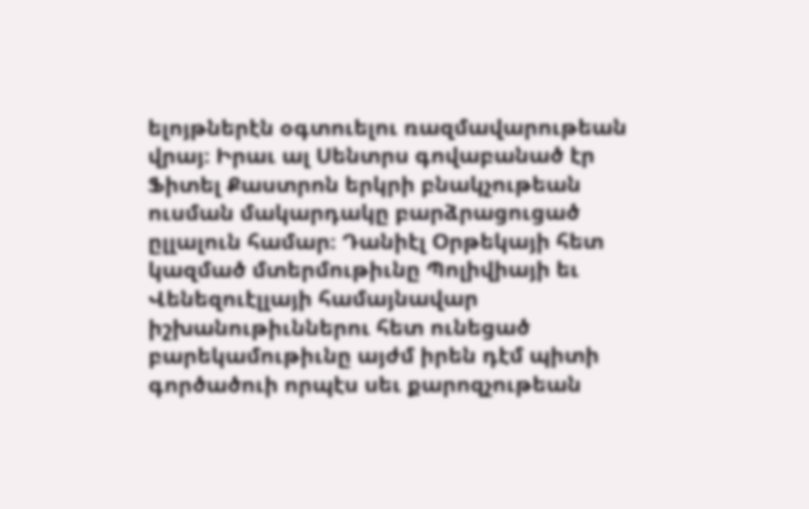ելոյթներէն օգտուելու ռազմավարութեան վրայ։ Իրաւ ալ Սենտրս գովաբանած էր Ֆիտել Քաստրոն երկրի բնակչութեան ուսման մակարդակը բարձրացուցած ըլլալուն համար։ Դանիէլ Օրթեկայի հետ կազմած մտերմութիւնը Պոլիվիայի եւ Վենեզուէլլայի համայնավար իշխանութիւններու հետ ունեցած բարեկամութիւնը այժմ իրեն դէմ պիտի գործածուի որպէս սեւ քարոզչութեան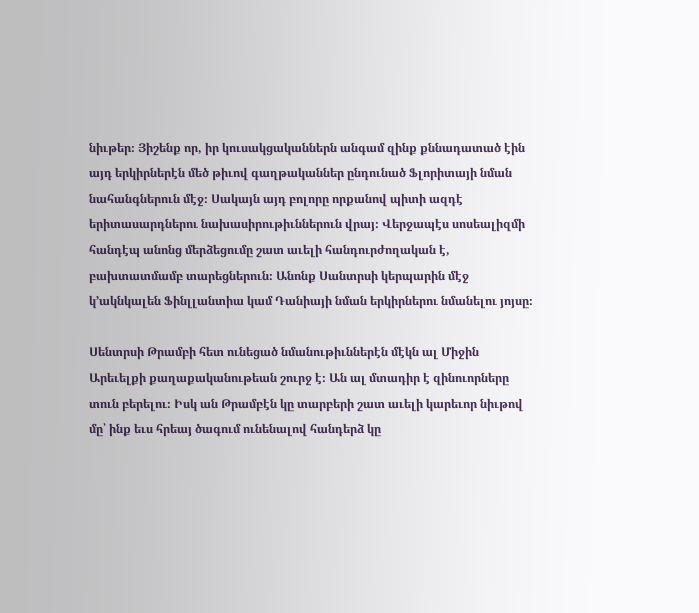նիւթեր։ Յիշենք որ, իր կուսակցականներն անգամ զինք քննադատած էին այդ երկիրներէն մեծ թիւով գաղթականներ ընդունած Ֆլորիտայի նման նահանգներուն մէջ։ Սակայն այդ բոլորը որքանով պիտի ազդէ երիտասարդներու նախասիրութիւններուն վրայ։ Վերջապէս սոսեալիզմի հանդէպ անոնց մերձեցումը շատ աւելի հանդուրժողական է, բախտատմամբ տարեցներուն։ Անոնք Սանտրսի կերպարին մէջ կ՚ակնկալեն Ֆինլլանտիա կամ Դանիայի նման երկիրներու նմանելու յոյսը։

Սենտրսի Թրամբի հետ ունեցած նմանութիւններէն մէկն ալ Միջին Արեւելքի քաղաքականութեան շուրջ է։ Ան ալ մտադիր է զինուորները տուն բերելու։ Իսկ ան Թրամբէն կը տարբերի շատ աւելի կարեւոր նիւթով մը՝ ինք եւս հրեայ ծագում ունենալով հանդերձ կը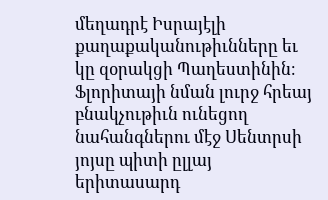մեղադրէ Իսրայէլի քաղաքականութիւնները եւ կը զօրակցի Պաղեստինին։ Ֆլորիտայի նման լուրջ հրեայ բնակչութիւն ունեցող նահանգներու մէջ Սենտրսի յոյսը պիտի ըլլայ երիտասարդ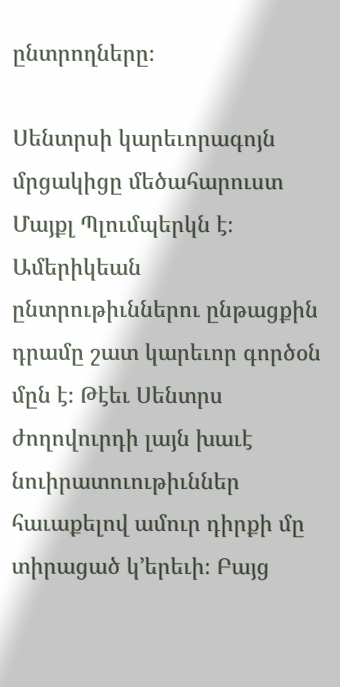ընտրողները։

Սենտրսի կարեւորագոյն մրցակիցը մեծահարուստ Մայքլ Պլումպերկն է։ Ամերիկեան ընտրութիւններու ընթացքին դրամը շատ կարեւոր գործօն մըն է։ Թէեւ Սենտրս ժողովուրդի լայն խաւէ նուիրատուութիւններ հաւաքելով ամուր դիրքի մը տիրացած կ՚երեւի։ Բայց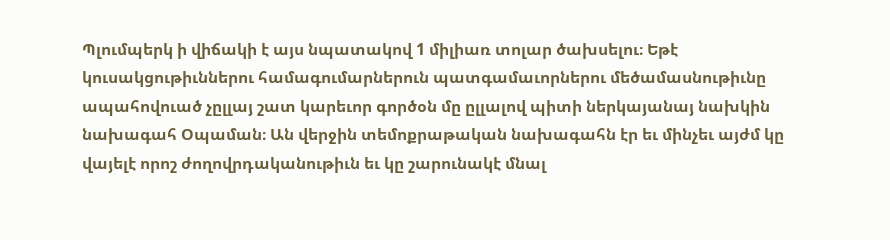Պլումպերկ ի վիճակի է այս նպատակով 1 միլիառ տոլար ծախսելու։ Եթէ կուսակցութիւններու համագումարներուն պատգամաւորներու մեծամասնութիւնը ապահովուած չըլլայ շատ կարեւոր գործօն մը ըլլալով պիտի ներկայանայ նախկին նախագահ Օպաման։ Ան վերջին տեմոքրաթական նախագահն էր եւ մինչեւ այժմ կը վայելէ որոշ ժողովրդականութիւն եւ կը շարունակէ մնալ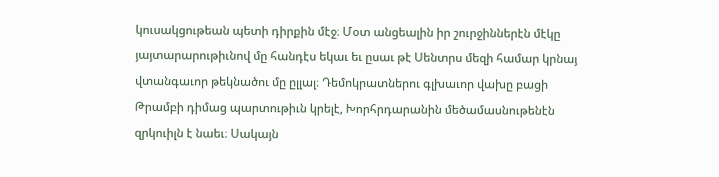կուսակցութեան պետի դիրքին մէջ։ Մօտ անցեալին իր շուրջիններէն մէկը յայտարարութիւնով մը հանդէս եկաւ եւ ըսաւ թէ Սենտրս մեզի համար կրնայ վտանգաւոր թեկնածու մը ըլլալ։ Դեմոկրատներու գլխաւոր վախը բացի Թրամբի դիմաց պարտութիւն կրելէ, Խորհրդարանին մեծամասնութենէն զրկուիլն է նաեւ։ Սակայն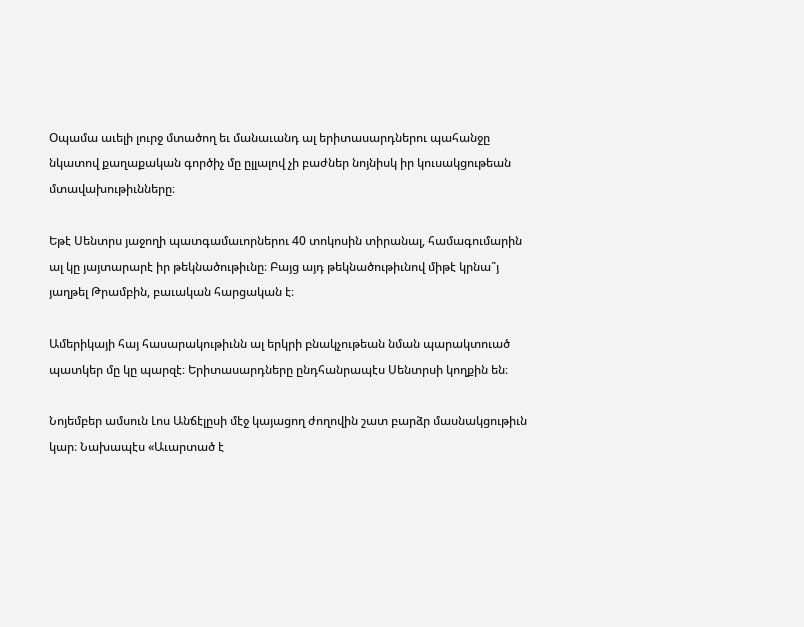Օպամա աւելի լուրջ մտածող եւ մանաւանդ ալ երիտասարդներու պահանջը նկատով քաղաքական գործիչ մը ըլլալով չի բաժներ նոյնիսկ իր կուսակցութեան մտավախութիւնները։

Եթէ Սենտրս յաջողի պատգամաւորներու 40 տոկոսին տիրանալ, համագումարին ալ կը յայտարարէ իր թեկնածութիւնը։ Բայց այդ թեկնածութիւնով միթէ կրնա՞յ յաղթել Թրամբին, բաւական հարցական է։

Ամերիկայի հայ հասարակութիւնն ալ երկրի բնակչութեան նման պարակտուած պատկեր մը կը պարզէ։ Երիտասարդները ընդհանրապէս Սենտրսի կողքին են։

Նոյեմբեր ամսուն Լոս Անճէլըսի մէջ կայացող ժողովին շատ բարձր մասնակցութիւն կար։ Նախապէս «Աւարտած է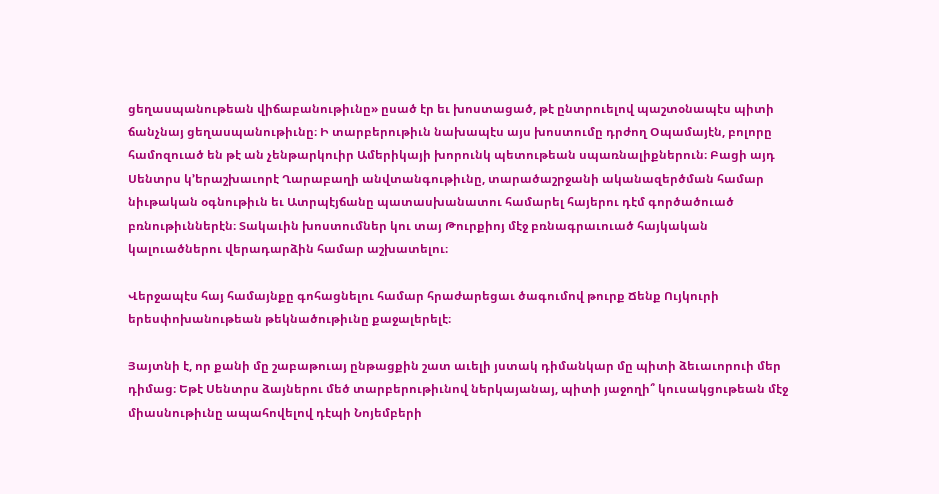ցեղասպանութեան վիճաբանութիւնը» ըսած էր եւ խոստացած, թէ ընտրուելով պաշտօնապէս պիտի ճանչնայ ցեղասպանութիւնը։ Ի տարբերութիւն նախապէս այս խոստումը դրժող Օպամայէն, բոլորը համոզուած են թէ ան չենթարկուիր Ամերիկայի խորունկ պետութեան սպառնալիքներուն։ Բացի այդ Սենտրս կ՚երաշխաւորէ Ղարաբաղի անվտանգութիւնը, տարածաշրջանի ականազերծման համար նիւթական օգնութիւն եւ Ատրպէյճանը պատասխանատու համարել հայերու դէմ գործածուած բռնութիւններէն։ Տակաւին խոստումներ կու տայ Թուրքիոյ մէջ բռնագրաւուած հայկական կալուածներու վերադարձին համար աշխատելու։

Վերջապէս հայ համայնքը գոհացնելու համար հրաժարեցաւ ծագումով թուրք Ճենք Ույկուրի երեսփոխանութեան թեկնածութիւնը քաջալերելէ։

Յայտնի է, որ քանի մը շաբաթուայ ընթացքին շատ աւելի յստակ դիմանկար մը պիտի ձեւաւորուի մեր դիմաց։ Եթէ Սենտրս ձայներու մեծ տարբերութիւնով ներկայանայ, պիտի յաջողի՞ կուսակցութեան մէջ միասնութիւնը ապահովելով դէպի Նոյեմբերի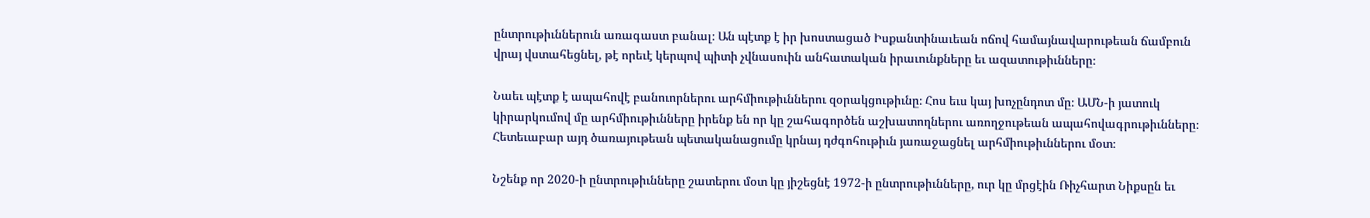ընտրութիւններուն առագաստ բանալ։ Ան պէտք է իր խոստացած Իսքանտինաւեան ոճով համայնավարութեան ճամբուն վրայ վստահեցնել, թէ որեւէ կերպով պիտի չվնասուին անհատական իրաւունքները եւ ազատութիւնները։

Նաեւ պէտք է ապահովէ բանուորներու արհմիութիւններու զօրակցութիւնը։ Հոս եւս կայ խոչընդոտ մը։ ԱՄՆ-ի յատուկ կիրարկումով մը արհմիութիւնները իրենք են որ կը շահագործեն աշխատողներու առողջութեան ապահովագրութիւնները։ Հետեւաբար այդ ծառայութեան պետականացումը կրնայ դժգոհութիւն յառաջացնել արհմիութիւններու մօտ։

Նշենք որ 2020-ի ընտրութիւնները շատերու մօտ կը յիշեցնէ 1972-ի ընտրութիւնները, ուր կը մրցէին Ռիչհարտ Նիքսըն եւ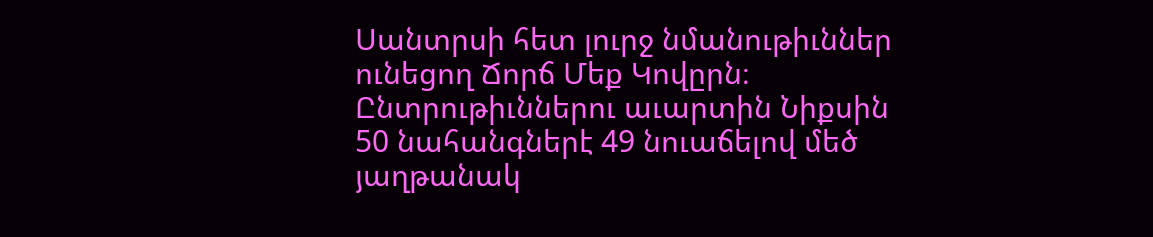Սանտրսի հետ լուրջ նմանութիւններ ունեցող Ճորճ Մեք Կովըրն։ Ընտրութիւններու աւարտին Նիքսին 50 նահանգներէ 49 նուաճելով մեծ յաղթանակ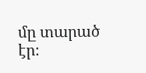մը տարած էր։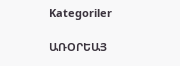Kategoriler

ԱՌՕՐԵԱՅ